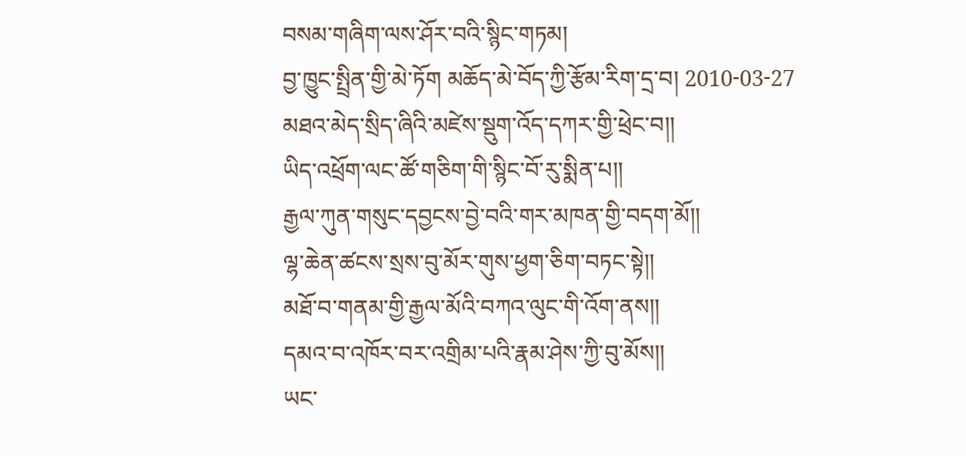བསམ་གཞིག་ལས་ཤོར་བའི་སྙིང་གཏམ།
བྱ་ཁྱུང་སྤྲིན་གྱི་མེ་ཏོག མཆོད་མེ་བོད་ཀྱི་རྩོམ་རིག་དྲ་བ། 2010-03-27
མཐའ་མེད་སྲིད་ཞིའི་མཛེས་སྡུག་འོད་དཀར་གྱི་ཕྲེང་བ།།
ཡིད་འཕྲོག་ལང་ཚོ་གཅིག་གི་སྙིང་བོ་རུ་སྨིན་པ།།
རྒྱལ་ཀུན་གསུང་དབྱངས་བྱེ་བའི་གར་མཁན་གྱི་བདག་མོ།།
ལྷ་ཆེན་ཚངས་སྲས་བུ་མོར་གུས་ཕྱག་ཅིག་བཏང་སྟེ།།
མཐོ་བ་གནམ་གྱི་རྒྱལ་མོའི་བཀའ་ལུང་གི་འོག་ནས།།
དམའ་བ་འཁོར་བར་འགྲིམ་པའི་རྣམ་ཤེས་ཀྱི་བུ་མོས།།
ཡང་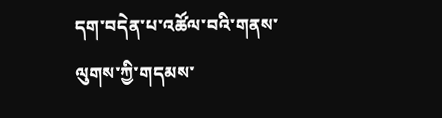དག་བདེན་པ་འཚོལ་བའི་གནས་ལུགས་ཀྱི་གདམས་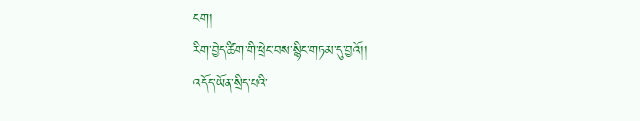ངག།
རིག་བྱེད་ཚིག་གི་ཕྲེང་བས་སྙིང་གཏམ་དུ་བྱའོ།།
འདོད་ཡོན་སྲིད་པའི་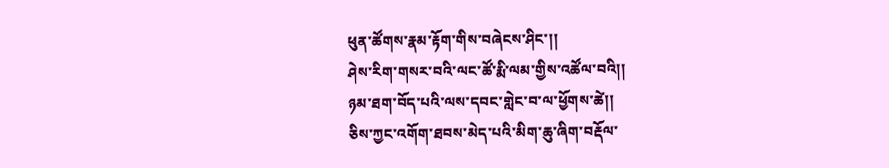ཕུན་ཚོགས་རྣམ་རྟོག་གིས་བཞེངས་ཤིང་།།
ཤེས་རིག་གསར་བའི་ལང་ཚོ་རྨི་ལམ་གྱིས་འཚོལ་བའི།།
ཉམ་ཐག་བོད་པའི་ལས་དབང་གླེང་བ་ལ་ཕྱོགས་ཚེ།།
ཅིས་ཀྱང་འགོག་ཐབས་མེད་པའི་མིག་ཆུ་ཞིག་བརྡོལ་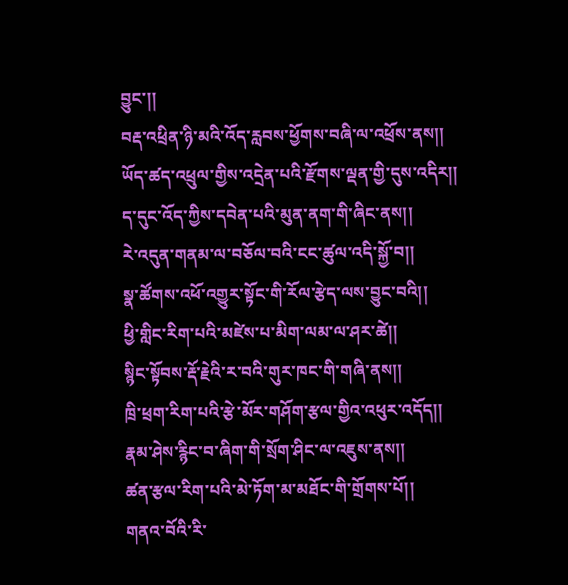བྱུང་།།
བརྡ་འཕྲིན་ཉི་མའི་འོད་རླབས་ཕྱོགས་བཞི་ལ་འཕྲོས་ནས།།
ཡོད་ཚད་འཕྲུལ་གྱིས་འདྲེན་པའི་རྫོགས་ལྡན་གྱི་དུས་འདིར།།
ད་དུང་འོད་ཀྱིས་དབེན་པའི་མུན་ནག་གི་ཞིང་ནས།།
རེ་འདུན་གནམ་ལ་བཅོལ་བའི་ངང་ཚུལ་འདི་སྐྱོ་བ།།
སྣ་ཚོགས་འཕོ་འགྱུར་སྟོང་གི་རོལ་རྩེད་ལས་བྱུང་བའི།།
ཕྱི་གླིང་རིག་པའི་མཛེས་པ་མིག་ལམ་ལ་ཤར་ཚེ།།
སྙིང་སྟོབས་རྡོ་རྗེའི་ར་བའི་གུར་ཁང་གི་གཞི་ནས།།
ཁྲི་ཕྲག་རིག་པའི་རྩེ་མོར་གཤོག་རྩལ་གྱིའ་འཕུར་འདོད།།
རྣམ་ཤེས་རྙིང་བ་ཞིག་གི་སྲོག་ཤིང་ལ་འཇུས་ནས།།
ཚན་རྩལ་རིག་པའི་མེ་ཏོག་མ་མཐོང་གི་གྲོགས་པོ།།
གནའ་བོའི་རི་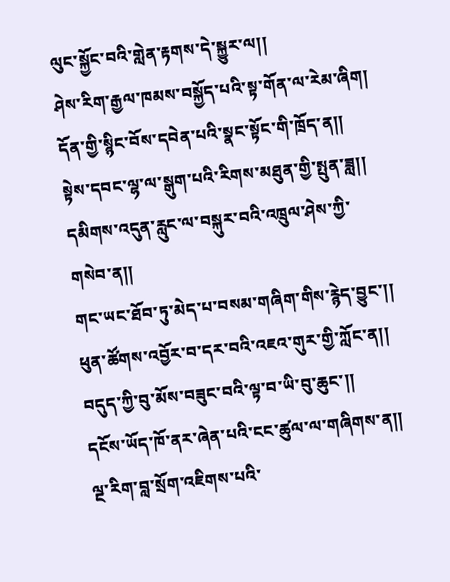ལུང་སྐྱོང་བའི་གླེན་རྟགས་དེ་སྐྱུར་ལ།།
ཤེས་རིག་རྒྱལ་ཁམས་བསྐྱོད་པའི་སྟ་གོན་ལ་རེམ་ཞིག།
དོན་གྱི་སྙིང་བོས་དབེན་པའི་སྣང་སྟོང་གི་ཁྲོད་ན།།
སྟེས་དབང་ལྷ་ལ་སྒུག་པའི་རིགས་མཐུན་གྱི་སྤུན་ཟླ།།
དམིགས་འདུན་རླུང་ལ་བསྐུར་བའི་འཁྲུལ་ཤེས་ཀྱི་གསེབ་ན།།
གང་ཡང་ཐོབ་ཏུ་མེད་པ་བསམ་གཞིག་གིས་རྙེད་བྱུང་།།
ཕུན་ཚོགས་འབྱོར་བ་དར་བའི་འཇའ་གུར་གྱི་ཀློང་ན།།
བདུད་ཀྱི་བུ་མོས་བཟུང་བའི་ལྟ་བ་ཡི་བུ་ཆུང་།།
དངོས་ཡོད་ཁོ་ནར་ཞེན་པའི་ངང་ཚུལ་ལ་གཞིགས་ན།།
ལྔ་རིག་བླ་སྲོག་འཇིགས་པའི་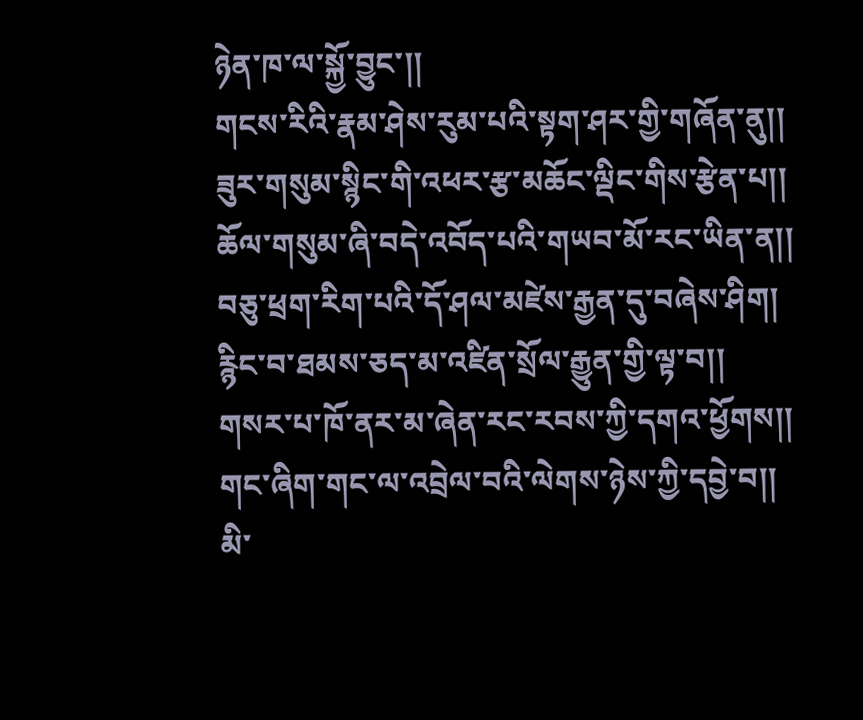ཉེན་ཁ་ལ་སྐྱོ་བྱུང་།།
གངས་རིའི་རྣམ་ཤེས་རུམ་པའི་སྟག་ཤར་གྱི་གཞོན་ནུ།།
ཟུར་གསུམ་སྙིང་གི་འཕར་རྩ་མཆོང་ལྡིང་གིས་རྩེན་པ།།
ཆོལ་གསུམ་ཞི་བདེ་འབོད་པའི་གཡབ་མོ་རང་ཡིན་ན།།
བཅུ་ཕྲག་རིག་པའི་དོ་ཤལ་མཛེས་རྒྱན་དུ་བཞེས་ཤིག།
རྙིང་བ་ཐམས་ཅད་མ་འཛིན་སྲོལ་རྒྱུན་གྱི་ལྟ་བ།།
གསར་པ་ཁོ་ནར་མ་ཞེན་རང་རབས་ཀྱི་དགའ་ཕྱོགས།།
གང་ཞིག་གང་ལ་འབྲེལ་བའི་ལེགས་ཉེས་ཀྱི་དབྱེ་བ།།
མི་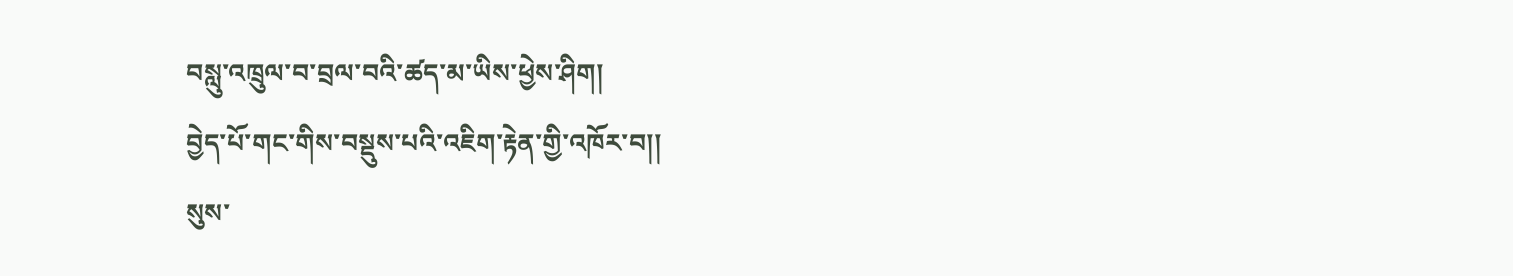བསླུ་འཁྲུལ་བ་བྲལ་བའི་ཚད་མ་ཡིས་ཕྱེས་ཤིག།
བྱེད་པོ་གང་གིས་བསྡུས་པའི་འཇིག་རྟེན་གྱི་འཁོར་བ།།
སུས་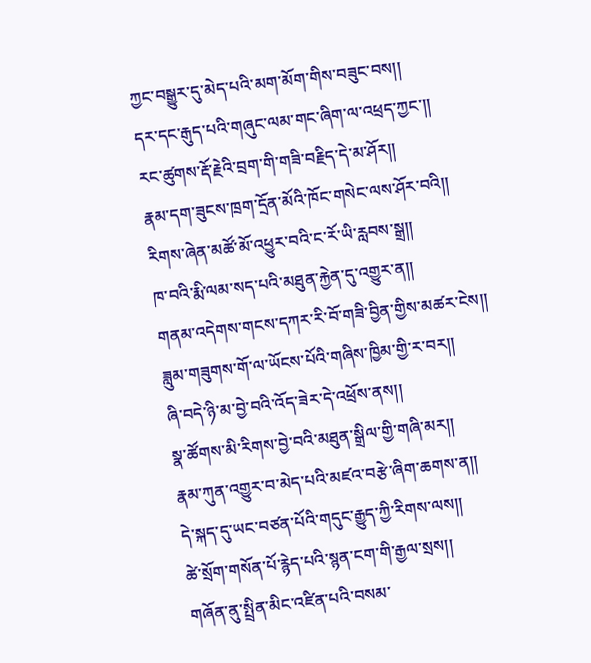ཀྱང་བསྒྱུར་དུ་མེད་པའི་མག་མོག་གིས་བཟུང་བས།།
དར་དང་རྒུད་པའི་གཞུང་ལམ་གང་ཞིག་ལ་འཕྲད་ཀྱང་།།
རང་ཚུགས་རྡོ་རྗེའི་བྲག་གི་གཟི་བརྗིད་དེ་མ་ཤོར།།
རྣམ་དག་ཟུངས་ཁྲག་དྲོན་མོའི་ཁོང་གསེང་ལས་ཤོར་བའི།།
རིགས་ཞེན་མཚོ་མོ་འཕྱུར་བའི་ང་རོ་ཡི་རླབས་སྒྲ།།
ཁ་བའི་རྨི་ལམ་སད་པའི་མཐུན་རྐྱེན་དུ་འགྱུར་ན།།
གནམ་འདེགས་གངས་དཀར་རི་བོ་གཟི་བྱིན་གྱིས་མཚར་ངེས།།
ཟླུམ་གཟུགས་གོ་ལ་ཡོངས་པོའི་གཞིས་ཁྱིམ་གྱི་ར་བར།།
ཞི་བདེ་ཉི་མ་བྱེ་བའི་འོད་ཟེར་དེ་འཕྲོས་ནས།།
སྣ་ཚོགས་མི་རིགས་བྱེ་བའི་མཐུན་སྒྲིལ་གྱི་གཞི་མར།།
རྣམ་ཀུན་འགྱུར་བ་མེད་པའི་མཛའ་བརྩེ་ཞིག་ཆགས་ན།།
དེ་སྐད་དུ་ཡང་བཙན་པོའི་གདུང་རྒྱུད་ཀྱི་རིགས་ལས།།
ཚེ་སྲོག་གསོན་པོ་རྙེད་པའི་སྙན་ངག་གི་རྒྱལ་སྲས།།
གཞོན་ནུ་སྤྲིན་མིང་འཛིན་པའི་བསམ་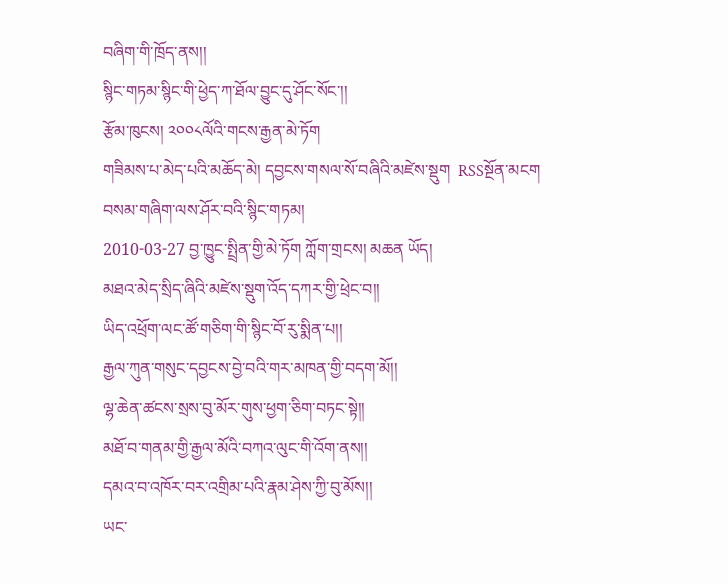བཞིག་གི་ཁྲོད་ནས།།
སྙིང་གཏམ་སྙིང་གི་ཕྱེད་ཀ་ཐོལ་བྱུང་དུ་ཤོང་སོང་།།
རྩོམ་ཁུངས། ༢༠༠༨ལོའི་གངས་རྒྱན་མེ་ཏོག
གཟིམས་པ་མེད་པའི་མཆོད་མེ། དབྱངས་གསལ་སོ་བཞིའི་མཛེས་སྡུག  RSSསྔོན་མངག
བསམ་གཞིག་ལས་ཤོར་བའི་སྙིང་གཏམ།
2010-03-27 བྱ་ཁྱུང་སྤྲིན་གྱི་མེ་ཏོག ཀློག་གྲངས། མཆན ཡོད།
མཐའ་མེད་སྲིད་ཞིའི་མཛེས་སྡུག་འོད་དཀར་གྱི་ཕྲེང་བ།།
ཡིད་འཕྲོག་ལང་ཚོ་གཅིག་གི་སྙིང་བོ་རུ་སྨིན་པ།།
རྒྱལ་ཀུན་གསུང་དབྱངས་བྱེ་བའི་གར་མཁན་གྱི་བདག་མོ།།
ལྷ་ཆེན་ཚངས་སྲས་བུ་མོར་གུས་ཕྱག་ཅིག་བཏང་སྟེ།།
མཐོ་བ་གནམ་གྱི་རྒྱལ་མོའི་བཀའ་ལུང་གི་འོག་ནས།།
དམའ་བ་འཁོར་བར་འགྲིམ་པའི་རྣམ་ཤེས་ཀྱི་བུ་མོས།།
ཡང་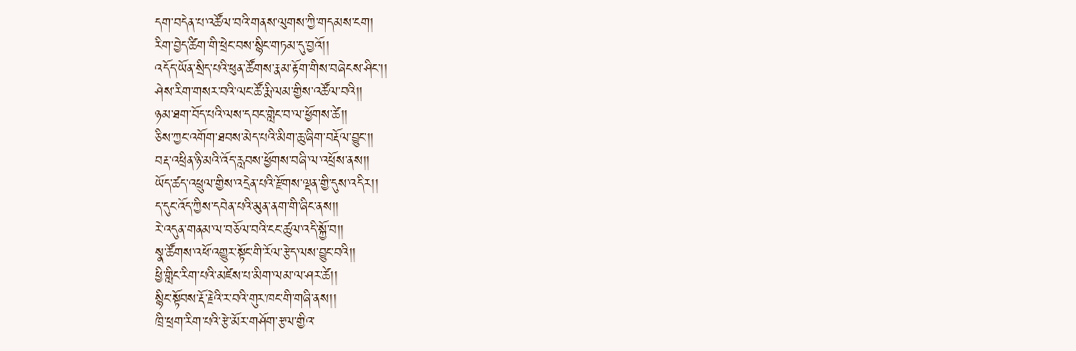དག་བདེན་པ་འཚོལ་བའི་གནས་ལུགས་ཀྱི་གདམས་ངག།
རིག་བྱེད་ཚིག་གི་ཕྲེང་བས་སྙིང་གཏམ་དུ་བྱའོ།།
འདོད་ཡོན་སྲིད་པའི་ཕུན་ཚོགས་རྣམ་རྟོག་གིས་བཞེངས་ཤིང་།།
ཤེས་རིག་གསར་བའི་ལང་ཚོ་རྨི་ལམ་གྱིས་འཚོལ་བའི།།
ཉམ་ཐག་བོད་པའི་ལས་དབང་གླེང་བ་ལ་ཕྱོགས་ཚེ།།
ཅིས་ཀྱང་འགོག་ཐབས་མེད་པའི་མིག་ཆུ་ཞིག་བརྡོལ་བྱུང་།།
བརྡ་འཕྲིན་ཉི་མའི་འོད་རླབས་ཕྱོགས་བཞི་ལ་འཕྲོས་ནས།།
ཡོད་ཚད་འཕྲུལ་གྱིས་འདྲེན་པའི་རྫོགས་ལྡན་གྱི་དུས་འདིར།།
ད་དུང་འོད་ཀྱིས་དབེན་པའི་མུན་ནག་གི་ཞིང་ནས།།
རེ་འདུན་གནམ་ལ་བཅོལ་བའི་ངང་ཚུལ་འདི་སྐྱོ་བ།།
སྣ་ཚོགས་འཕོ་འགྱུར་སྟོང་གི་རོལ་རྩེད་ལས་བྱུང་བའི།།
ཕྱི་གླིང་རིག་པའི་མཛེས་པ་མིག་ལམ་ལ་ཤར་ཚེ།།
སྙིང་སྟོབས་རྡོ་རྗེའི་ར་བའི་གུར་ཁང་གི་གཞི་ནས།།
ཁྲི་ཕྲག་རིག་པའི་རྩེ་མོར་གཤོག་རྩལ་གྱིའ་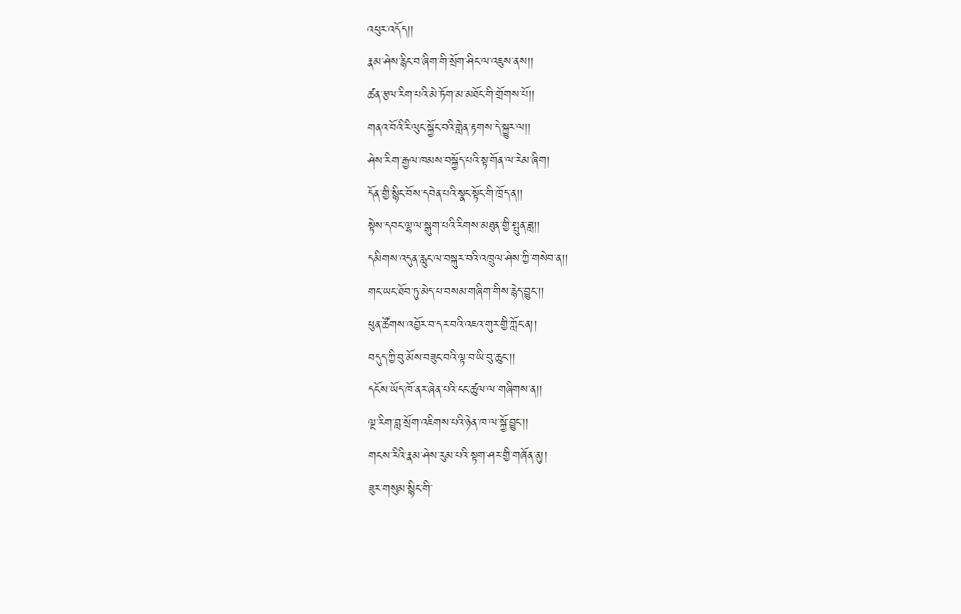འཕུར་འདོད།།
རྣམ་ཤེས་རྙིང་བ་ཞིག་གི་སྲོག་ཤིང་ལ་འཇུས་ནས།།
ཚན་རྩལ་རིག་པའི་མེ་ཏོག་མ་མཐོང་གི་གྲོགས་པོ།།
གནའ་བོའི་རི་ལུང་སྐྱོང་བའི་གླེན་རྟགས་དེ་སྐྱུར་ལ།།
ཤེས་རིག་རྒྱལ་ཁམས་བསྐྱོད་པའི་སྟ་གོན་ལ་རེམ་ཞིག།
དོན་གྱི་སྙིང་བོས་དབེན་པའི་སྣང་སྟོང་གི་ཁྲོད་ན།།
སྟེས་དབང་ལྷ་ལ་སྒུག་པའི་རིགས་མཐུན་གྱི་སྤུན་ཟླ།།
དམིགས་འདུན་རླུང་ལ་བསྐུར་བའི་འཁྲུལ་ཤེས་ཀྱི་གསེབ་ན།།
གང་ཡང་ཐོབ་ཏུ་མེད་པ་བསམ་གཞིག་གིས་རྙེད་བྱུང་།།
ཕུན་ཚོགས་འབྱོར་བ་དར་བའི་འཇའ་གུར་གྱི་ཀློང་ན།།
བདུད་ཀྱི་བུ་མོས་བཟུང་བའི་ལྟ་བ་ཡི་བུ་ཆུང་།།
དངོས་ཡོད་ཁོ་ནར་ཞེན་པའི་ངང་ཚུལ་ལ་གཞིགས་ན།།
ལྔ་རིག་བླ་སྲོག་འཇིགས་པའི་ཉེན་ཁ་ལ་སྐྱོ་བྱུང་།།
གངས་རིའི་རྣམ་ཤེས་རུམ་པའི་སྟག་ཤར་གྱི་གཞོན་ནུ།།
ཟུར་གསུམ་སྙིང་གི་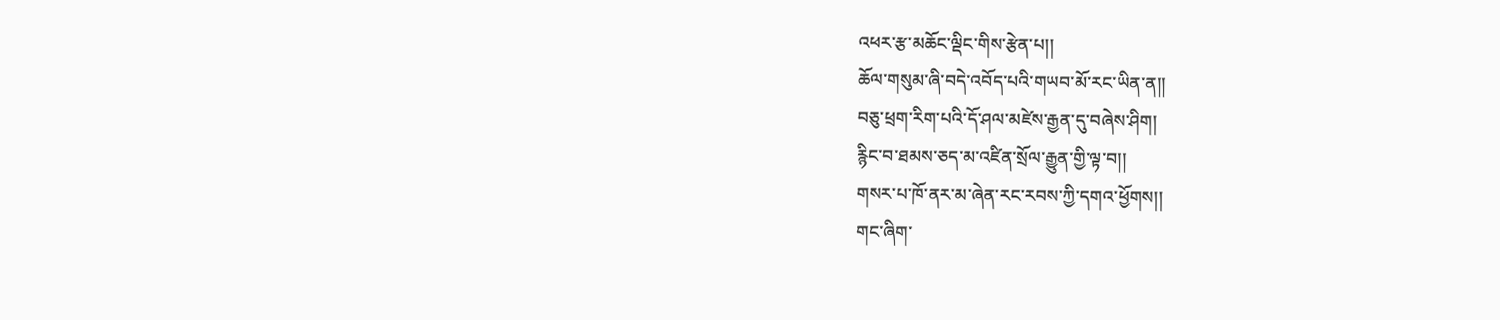འཕར་རྩ་མཆོང་ལྡིང་གིས་རྩེན་པ།།
ཆོལ་གསུམ་ཞི་བདེ་འབོད་པའི་གཡབ་མོ་རང་ཡིན་ན།།
བཅུ་ཕྲག་རིག་པའི་དོ་ཤལ་མཛེས་རྒྱན་དུ་བཞེས་ཤིག།
རྙིང་བ་ཐམས་ཅད་མ་འཛིན་སྲོལ་རྒྱུན་གྱི་ལྟ་བ།།
གསར་པ་ཁོ་ནར་མ་ཞེན་རང་རབས་ཀྱི་དགའ་ཕྱོགས།།
གང་ཞིག་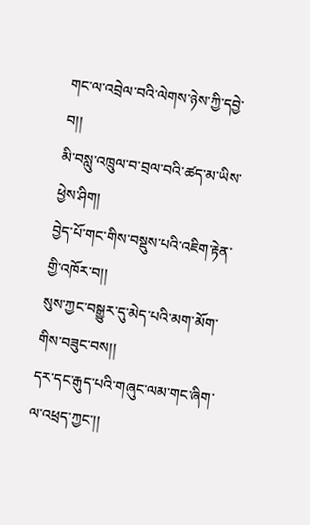གང་ལ་འབྲེལ་བའི་ལེགས་ཉེས་ཀྱི་དབྱེ་བ།།
མི་བསླུ་འཁྲུལ་བ་བྲལ་བའི་ཚད་མ་ཡིས་ཕྱེས་ཤིག།
བྱེད་པོ་གང་གིས་བསྡུས་པའི་འཇིག་རྟེན་གྱི་འཁོར་བ།།
སུས་ཀྱང་བསྒྱུར་དུ་མེད་པའི་མག་མོག་གིས་བཟུང་བས།།
དར་དང་རྒུད་པའི་གཞུང་ལམ་གང་ཞིག་ལ་འཕྲད་ཀྱང་།།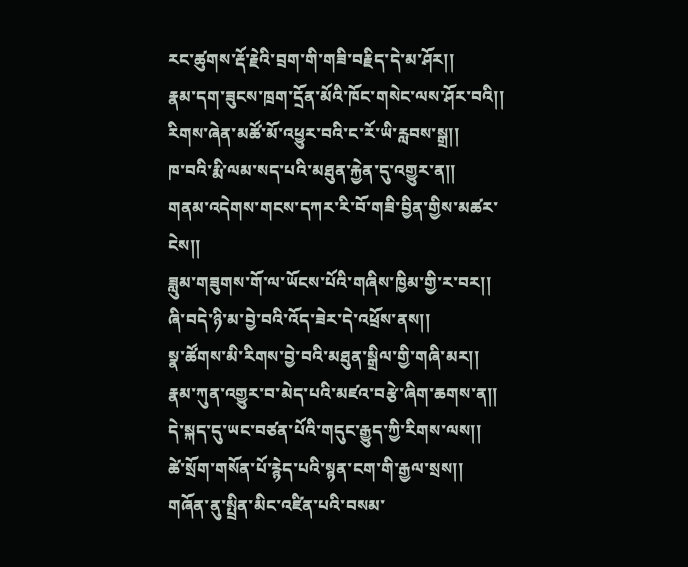རང་ཚུགས་རྡོ་རྗེའི་བྲག་གི་གཟི་བརྗིད་དེ་མ་ཤོར།།
རྣམ་དག་ཟུངས་ཁྲག་དྲོན་མོའི་ཁོང་གསེང་ལས་ཤོར་བའི།།
རིགས་ཞེན་མཚོ་མོ་འཕྱུར་བའི་ང་རོ་ཡི་རླབས་སྒྲ།།
ཁ་བའི་རྨི་ལམ་སད་པའི་མཐུན་རྐྱེན་དུ་འགྱུར་ན།།
གནམ་འདེགས་གངས་དཀར་རི་བོ་གཟི་བྱིན་གྱིས་མཚར་ངེས།།
ཟླུམ་གཟུགས་གོ་ལ་ཡོངས་པོའི་གཞིས་ཁྱིམ་གྱི་ར་བར།།
ཞི་བདེ་ཉི་མ་བྱེ་བའི་འོད་ཟེར་དེ་འཕྲོས་ནས།།
སྣ་ཚོགས་མི་རིགས་བྱེ་བའི་མཐུན་སྒྲིལ་གྱི་གཞི་མར།།
རྣམ་ཀུན་འགྱུར་བ་མེད་པའི་མཛའ་བརྩེ་ཞིག་ཆགས་ན།།
དེ་སྐད་དུ་ཡང་བཙན་པོའི་གདུང་རྒྱུད་ཀྱི་རིགས་ལས།།
ཚེ་སྲོག་གསོན་པོ་རྙེད་པའི་སྙན་ངག་གི་རྒྱལ་སྲས།།
གཞོན་ནུ་སྤྲིན་མིང་འཛིན་པའི་བསམ་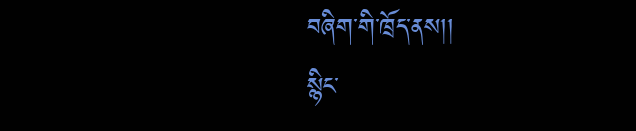བཞིག་གི་ཁྲོད་ནས།།
སྙིང་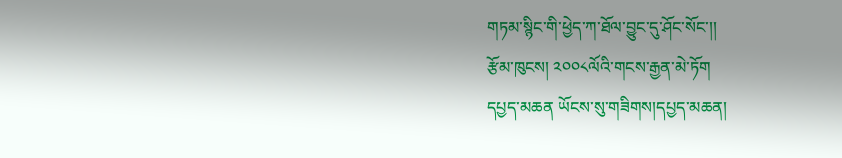གཏམ་སྙིང་གི་ཕྱེད་ཀ་ཐོལ་བྱུང་དུ་ཤོང་སོང་།།
རྩོམ་ཁུངས། ༢༠༠༨ལོའི་གངས་རྒྱན་མེ་ཏོག
དཔྱད་མཆན ཡོངས་སུ་གཟིགས།དཔྱད་མཆན།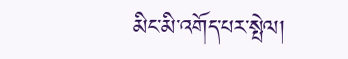མིང་མི་འགོད་པར་སྤེལ།